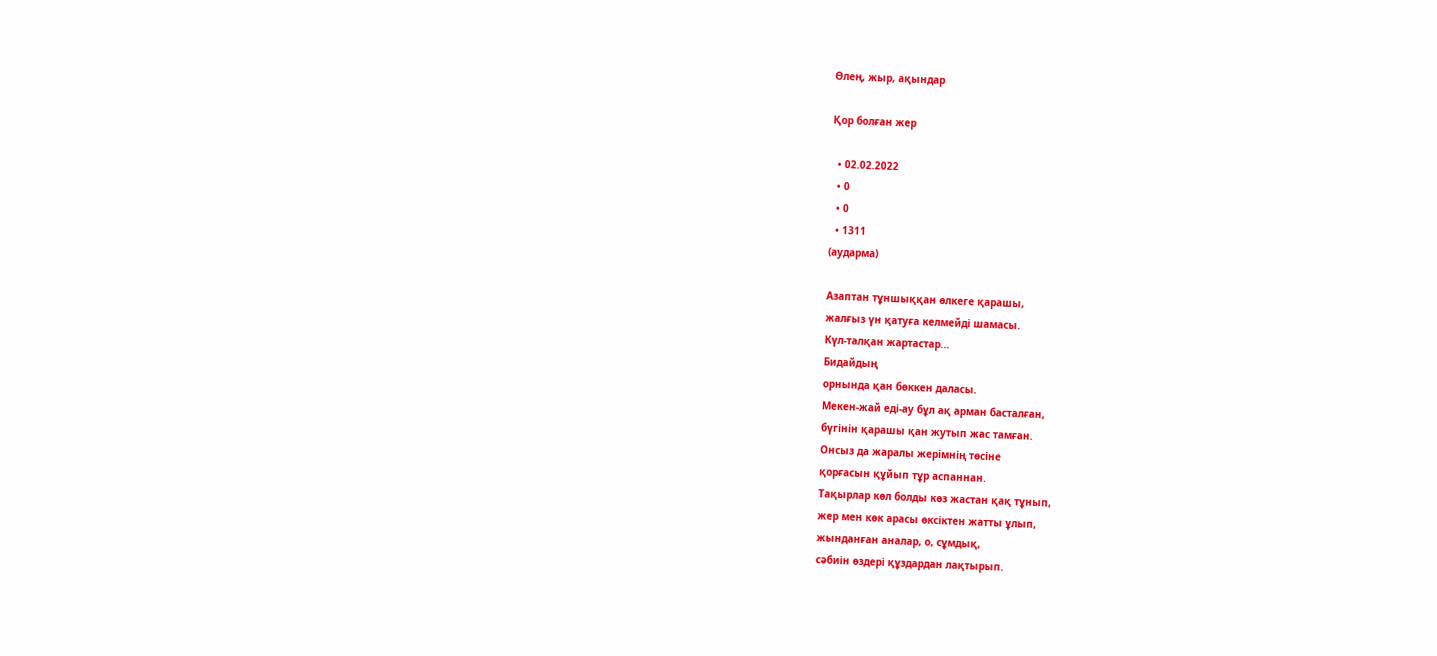Өлең, жыр, ақындар

Қор болған жер

  • 02.02.2022
  • 0
  • 0
  • 1311
(аударма)

Азаптан тұншыққан өлкеге қарашы,
жалғыз үн қатуға келмейді шамасы.
Күл-талқан жартастар...
Бидайдың
орнында қан бөккен даласы.
Мекен-жай еді-ау бұл ақ арман басталған,
бүгінін қарашы қан жутып жас тамған.
Онсыз да жаралы жерімнің төсіне
қорғасын құйып тұр аспаннан.
Тақырлар көл болды көз жастан қақ тұнып,
жер мен көк арасы өксіктен жатты ұлып,
жынданған аналар, о, сұмдық,
сәбиін өздері құздардан лақтырып.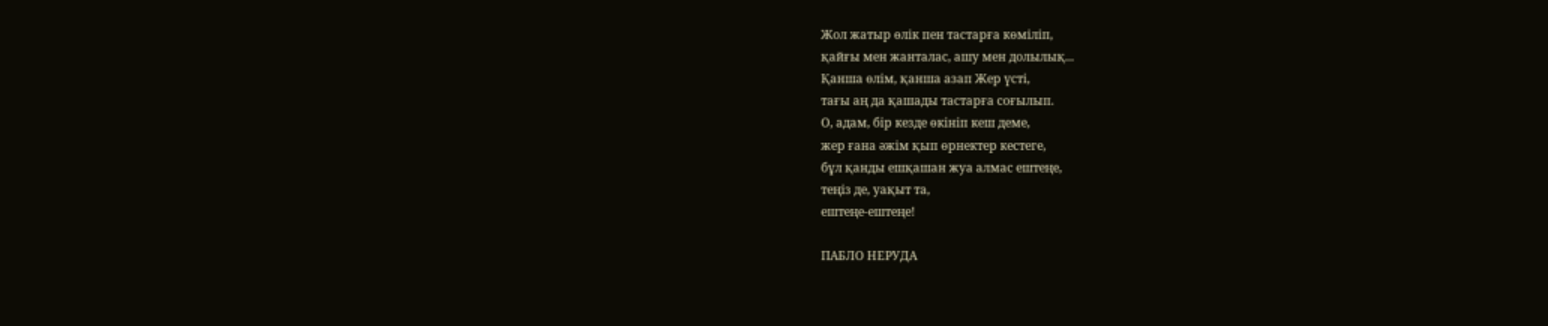Жол жатыр өлік пен тастарға көміліп,
қайғы мен жанталас, ашу мен долылық...
Қанша өлім, қанша азап Жер үсті,
тағы аң да қашады тастарға соғылып.
О, адам, бір кезде өкініп кеш деме,
жер ғана әжім қып өрнектер кестеге,
бұл қанды ешқашан жуа алмас ештеңе,
теңіз де, уақыт та,
ештеңе-ештеңе!

ПАБЛО НЕРУДА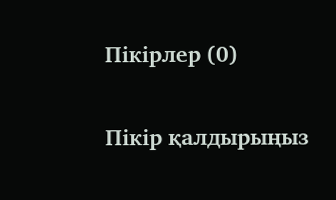Пікірлер (0)

Пікір қалдырыңыз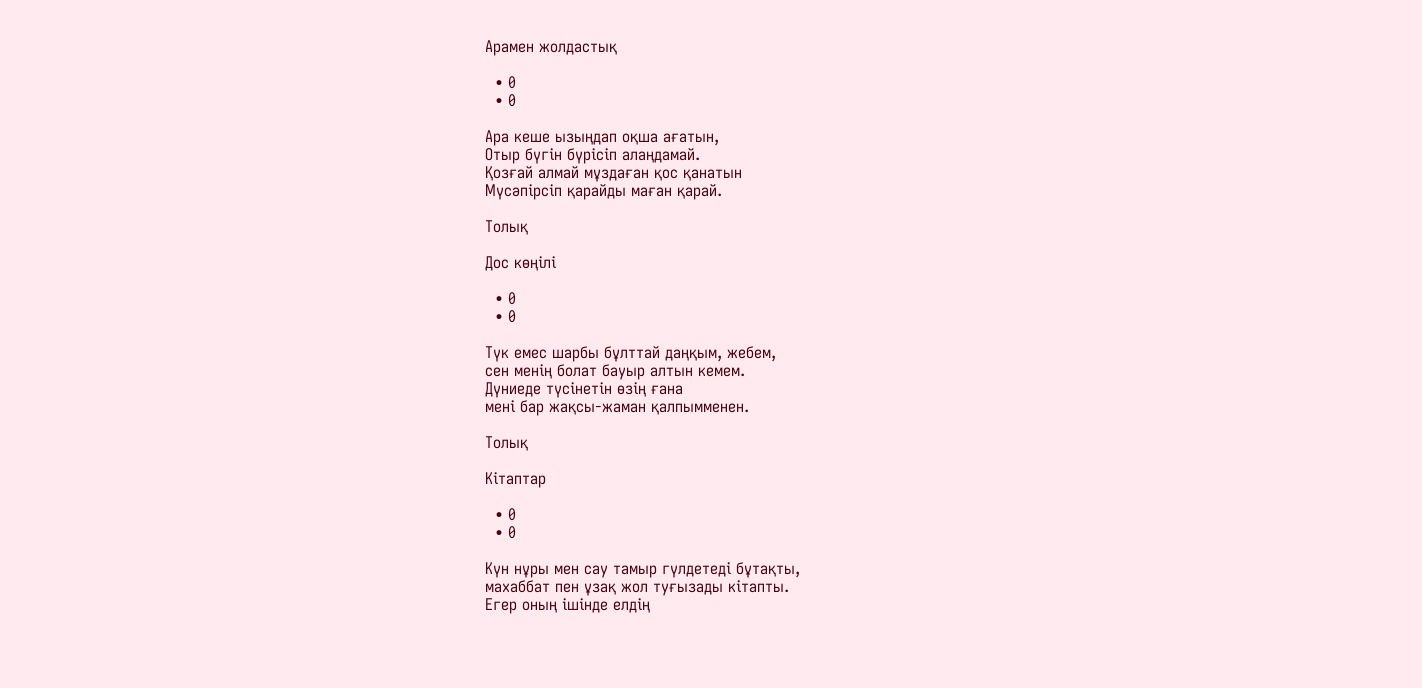Арамен жолдастық

  • 0
  • 0

Ара кеше ызыңдап оқша ағатын,
Отыр бүгін бүрісіп алаңдамай.
Қозғай алмай мұздаған қос қанатын
Мүсәпірсіп қарайды маған қарай.

Толық

Дос көңілі

  • 0
  • 0

Түк емес шарбы бұлттай даңқым, жебем,
сен менің болат бауыр алтын кемем.
Дүниеде түсінетін өзің ғана
мені бар жақсы-жаман қалпымменен.

Толық

Кітаптар

  • 0
  • 0

Күн нұры мен сау тамыр гүлдетеді бұтақты,
махаббат пен ұзақ жол туғызады кітапты.
Егер оның ішінде елдің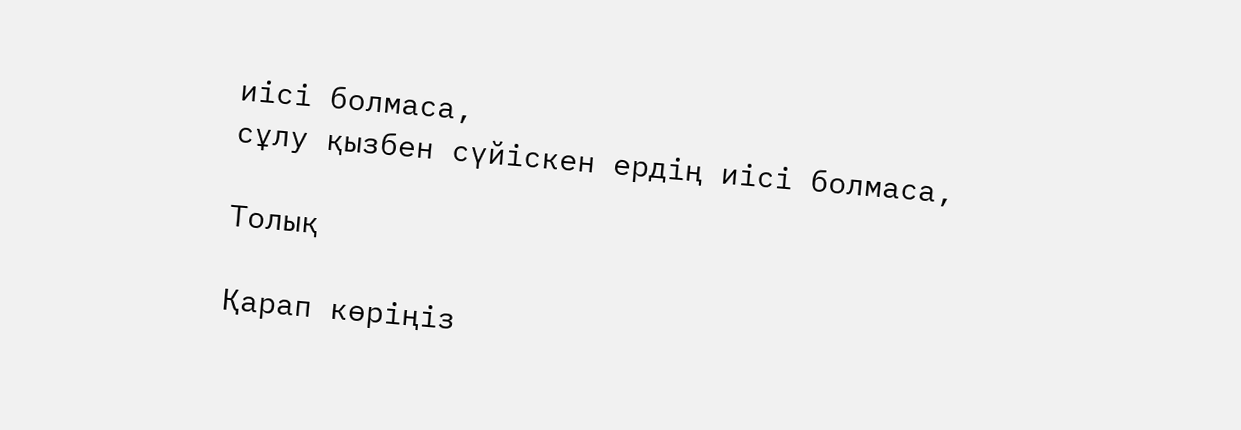иісі болмаса,
сұлу қызбен сүйіскен ердің иісі болмаса,

Толық

Қарап көріңіз